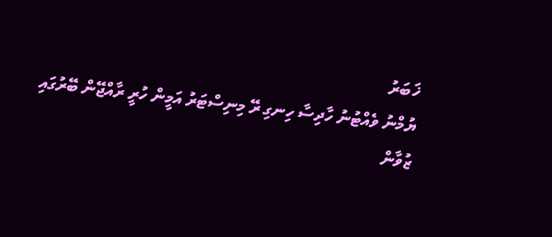ޚަބަރު
ޔުމްނު ވެއްޓުނު ހާދިސާ ހިނގި ރޭ މިނިސްޓަރު އަމީން ހުރީ ރާއްޖޭން ބޭރުގައި
ޒުވާން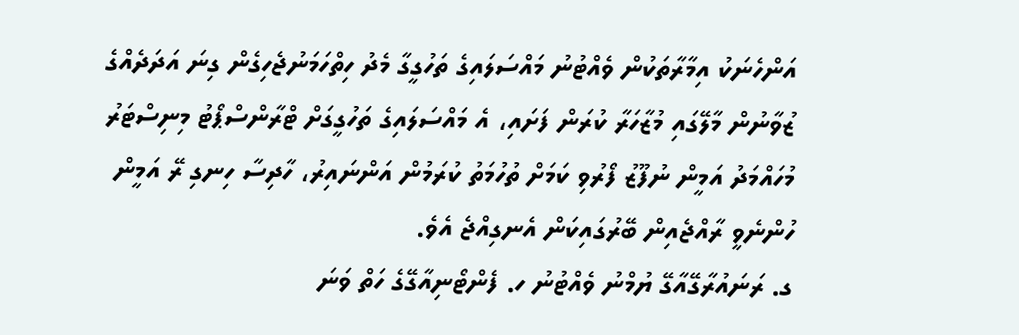އަންހެނަކު އިމާރާތަކުން ވެއްޓުނު މައްސަލައިގެ ތަހުގީގާ މެދު ހިތްހަމަނުޖެހިގެން ގިނަ އަދަދެއްގެ ޒުވާނުން މާލޭގައި މުޒާހަރާ ކުރަން ފަށައި، އެ މައްސަލައިގެ ތަހުގީގަށް ޓްރާންސްޕޯޓު މިނިސްޓަރު މުހައްމަދު އަމީން ނުފޫޒު ފޯރުވި ކަމަށް ތުހުމަތު ކުރަމުން އަންނައިރު، ހާދިސާ ހިނގި ރޭ އަމީން ހުންނެވީ ރާއްޖެއިން ބޭރުގައިކަން އެނގިއްޖެ އެވެ.
ގ. ރަނައުރާގޭއާގޭ ޔުމްނު ވެއްޓުނު ހ. ފެންޓޯނިއާގޭގެ ހަތް ވަނަ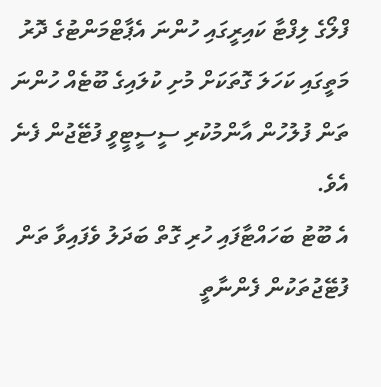ފްލޯގެ ލިފްޓާ ކައިރީގައި ހުންނަ އެޕާޓްމަންޓުގެ ދޮރު މަތީގައި ކަހަލަ ގޮތަކަށް މުށި ކުލައިގެ ބޫޓެއް ހުންނަ ތަން ފުލުހުން އާންމުކުރި ސީސީޓީވީ ފުޓޭޖުން ފެނެ އެވެ.
އެ ބޫޓު ބަހައްޓާފައި ހުރި ގޮތް ބަދަލު ވެފައިވާ ތަން ފުޓޭޖުތަކުން ފެންނާތީ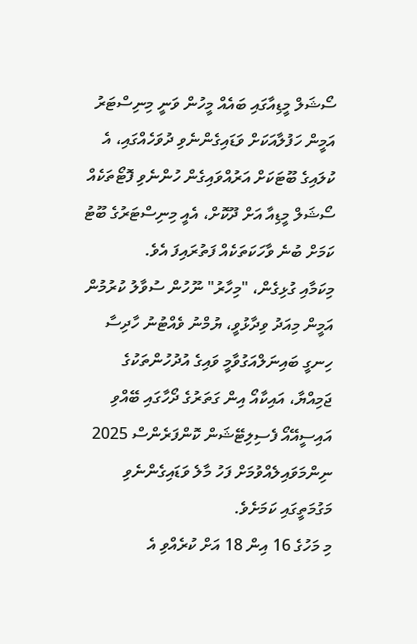ސޯޝަލް މީޑިއާގައި ބައެއް މީހުން ވަނީ މިނިސްޓަރު އަމީން ހަފުލާއަކަށް ވަޑައިގެންނެވި ދުވަހެއްގައި، އެ ކުލައިގެ ބޫޓަކަށް އަރުއްވައިގެން ހުންނެވި ފޮޓޯތަކެއް ސޯޝަލް މީޑިއާ އަށް ދޫކޮށް، އެއީ މިނިސްޓަރުގެ ބޫޓު ކަމަށް ބުނެ ވާހަކަތަކެއް ފަތުރައިފަ އެވެ.
މިކަމާއި ގުޅިގެން، "މިހާރު" ނޫހުން ސުވާލު ކުރުމުން އަމީން މިއަދު ވިދާޅުވީ، ޔުމްނު ވެއްޓުނު ހާދިސާ ހިނގީ ބައިނަލްއަގުވާމީ ވައިގެ އުދުހުންތަކުގެ ޖަމިއްޔާ، އައިކާއޯ އިން ގަތަރުގެ ދޯހާގައި ބޭއްވި އައިސީއޭއޯ ފެސިލިޓޭޝަން ކޮންފަރެންސް 2025 ނިންމަވައިލެއްވުމަށް ފަހު މާލެ ވަޑައިގެންނެވި މަގުމަތީގައި ކަމަށެވެ.
މި މަހުގެ 16 އިން 18 އަށް ކުރެއްވި އެ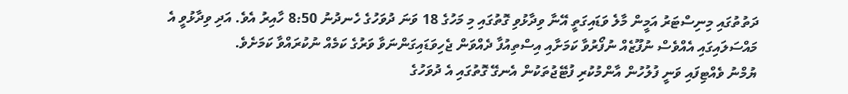ދަތުތުގައި މިނިސްޓަރު އަމީން މާލެ ވަޑައިގަތީ އޭނާ ވިދާޅުވި ގޮތުގައި މި މަހުގެ 18 ވަނަ ދުވަހުގެ ހެނދުނު 8:50 ހާއިރު އެވެ. އަދި ވިދާޅުވީ އެ މައްސަލައިގައި އެއްވެސް ނުފޫޒެއް ނުފޯރުވާ ކަމަށާއި އިސްތިއުފާ ދެއްވަން ޖެހިވަޑައިގަންނަވާ ވަރުގެ ކަމެއް ނުކުރައްވާ ކަމަށެވެ.
ޔުމްނު ވެއްޓިފައި ވަނީ ފުލުހުން އާންމުކުރި ފުޓޭޖުތަކުން އެނގޭ ގޮތުގައި އެ ދުވަހުގެ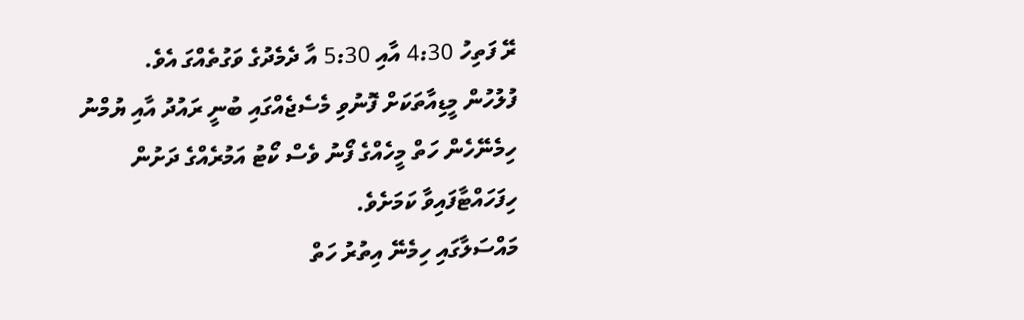ރޭ ފަތިހު 4:30 އާއި 5:30 އާ ދެމެދުގެ ވަގުތެއްގަ އެވެ.
ފުލުހުން މީޑިއާތަކަށް ފޮނުވި މެސެޖެއްގައި ބުނީ ރައުދު އާއި ޔުމްނު ހިމެނޭހެން ހަތް މީހެއްގެ ފޯނު ވެސް ކޯޓު އަމުރެއްގެ ދަށުން ހިފަހައްޓާފައިވާ ކަމަށެވެ.
މައްސަލާގައި ހިމެނޭ އިތުރު ހަތް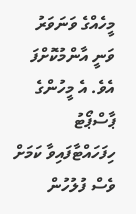މީހެއްގެ ވަނަވަރު ވަނީ އާންމުކޮށްފަ އެވެ. އެ މީހުންގެ ޕާސްޕޯޓު ހިފަހައްޓާފައިވާ ކަމަށް ވެސް ފުލުހުން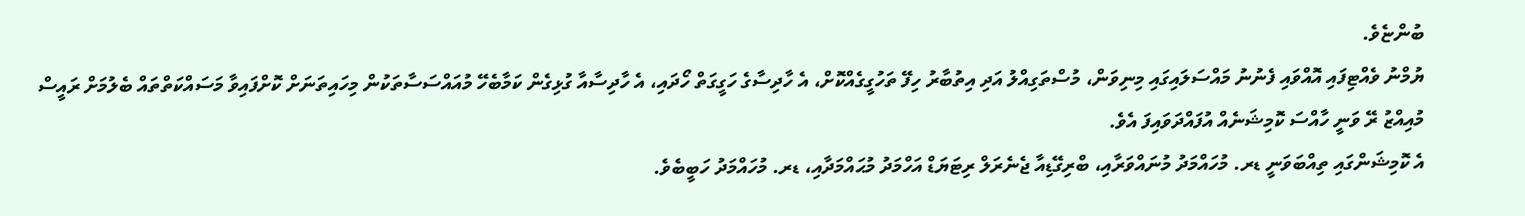ބުންޏެވެ.
ޔުމްނު ވެއްޓިފައި އޮއްވައި ފެނުނު މައްސަލައިގައި މިނިވަން، މުސްތަގިއްލު އަދި އިތުބާރު ހިފޭ ތަހުގީގެއްކޮށް، އެ ހާދިސާގެ ހަގީގަތް ހޯދައި، އެ ހާދިސާއާ ގުޅިގެން ކަމާބެހޭ މުއައްސަސާތަކުން މިހައިތަނަށް ކޮށްފައިވާ މަސައްކަތްތައް ބެލުމަށް ރައީސް މުއިއްޒު ރޭ ވަނީ ހާއްސަ ކޮމިޝަނެއް އުފައްދަވައިފަ އެވެ.
އެ ކޮމިޝަންގައި ތިއްބަވަނީ ޑރ. މުހައްމަދު މުނައްވަރާއި، ބްރިގޭޑިއާ ޖެނެރަލް ރިޓަޔަޑް އަހްމަދު މުޙައްމަދާއި، ޑރ. މުހައްމަދު ހަބީބެވެ.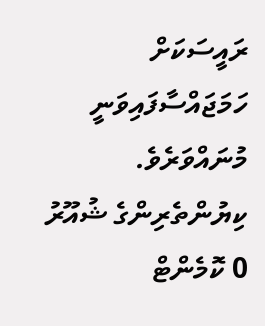ރައީސަކަށް ހަމަޖައްސާފައިވަނީ މުނައްވަރެވެ.
ކިޔުންތެރިންގެ ޝުއޫރު
0 ކޮމެންޓް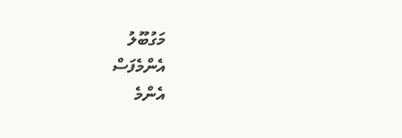މަގުބޫލު
އެންމެފަސް
އެންމެ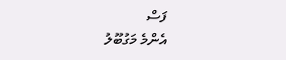ފަސް
އެންމެ މަގުބޫލު